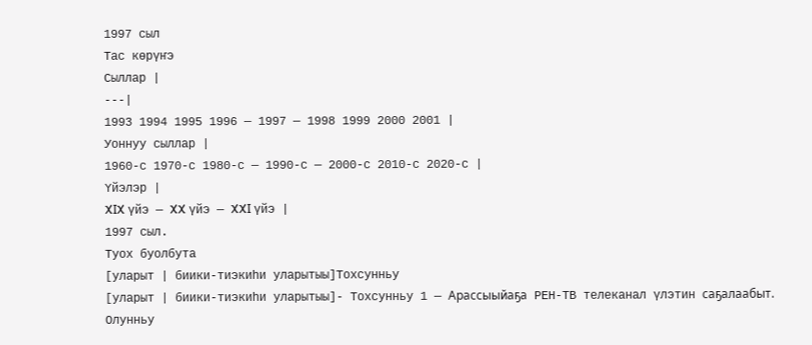1997 сыл
Тас көрүҥэ
Сыллар |
---|
1993 1994 1995 1996 — 1997 — 1998 1999 2000 2001 |
Уоннуу сыллар |
1960-с 1970-с 1980-с — 1990-с — 2000-с 2010-с 2020-с |
Үйэлэр |
XIX үйэ — XX үйэ — XXI үйэ |
1997 сыл.
Туох буолбута
[уларыт | биики-тиэкиһи уларытыы]Тохсунньу
[уларыт | биики-тиэкиһи уларытыы]- Тохсунньу 1 — Арассыыйаҕа РЕН-ТВ телеканал үлэтин саҕалаабыт.
Олунньу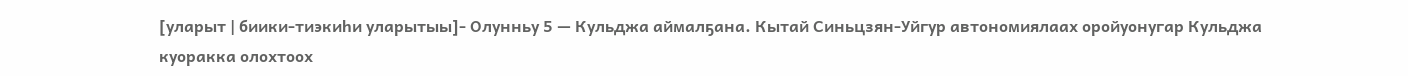[уларыт | биики-тиэкиһи уларытыы]- Олунньу 5 — Кульджа аймалҕана. Кытай Синьцзян-Уйгур автономиялаах оройуонугар Кульджа куоракка олохтоох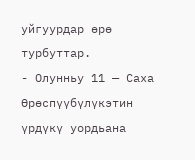уйгуурдар өрө турбуттар.
- Олунньу 11 — Саха Өрөспүүбүлүкэтин үрдүкү уордьана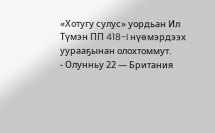«Хотугу сулус» уордьан Ил Түмэн ПП 418-I нүөмэрдээх уурааҕынан олохтоммут.
- Олунньу 22 — Британия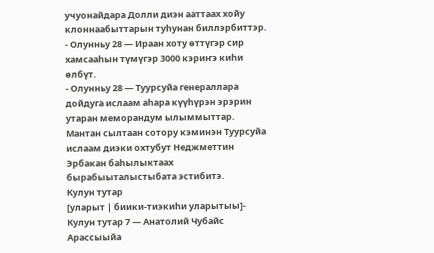учуонайдара Долли диэн ааттаах хойу клоннаабыттарын туһунан биллэрбиттэр.
- Олунньу 28 — Ираан хоту өттүгэр сир хамсааһын түмүгэр 3000 кэриҥэ киһи өлбүт.
- Олунньу 28 — Туурсуйа генераллара дойдуга ислаам аһара күүһүрэн эрэрин утаран меморандум ылыммыттар. Мантан сылтаан сотору кэминэн Туурсуйа ислаам диэки охтубут Неджметтин Эрбакан баһылыктаах бырабыыталыстыбата эстибитэ.
Кулун тутар
[уларыт | биики-тиэкиһи уларытыы]- Кулун тутар 7 — Анатолий Чубайс Арассыыйа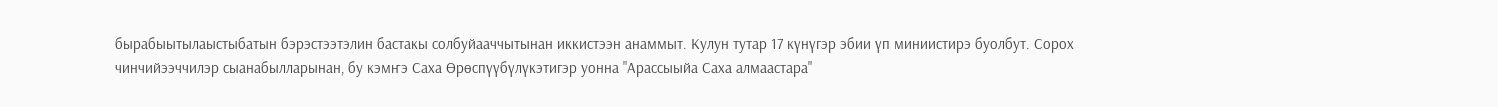бырабыытылаыстыбатын бэрэстээтэлин бастакы солбуйааччытынан иккистээн анаммыт. Кулун тутар 17 күнүгэр эбии үп миниистирэ буолбут. Сорох чинчийээччилэр сыанабылларынан, бу кэмҥэ Саха Өрөспүүбүлүкэтигэр уонна "Арассыыйа Саха алмаастара"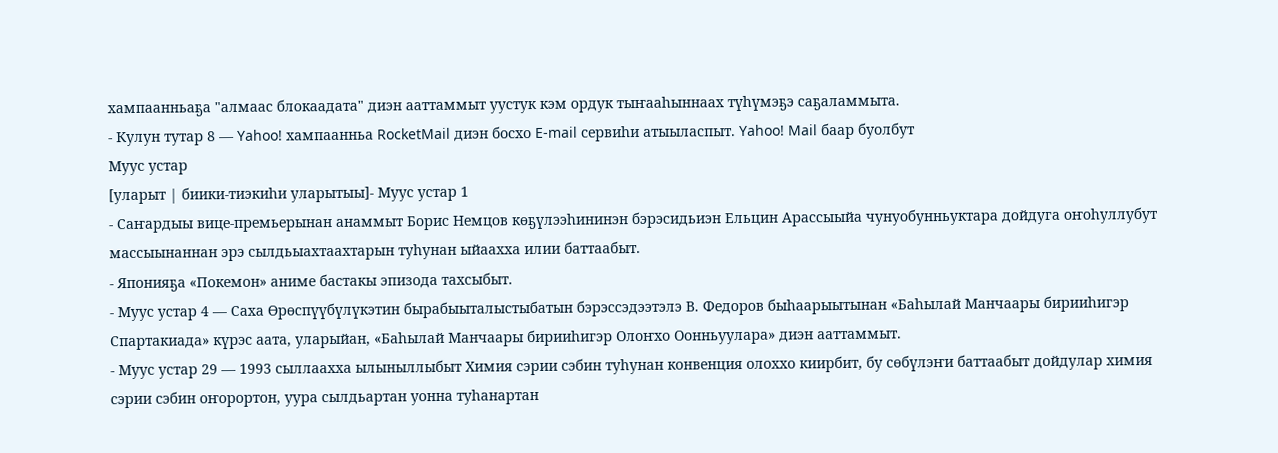хампаанньаҕа "алмаас блокаадата" диэн ааттаммыт уустук кэм ордук тыҥааһыннаах түһүмэҕэ саҕаламмыта.
- Кулун тутар 8 — Yahoo! хампаанньа RocketMail диэн босхо E-mail сервиһи атыыласпыт. Yahoo! Mail баар буолбут
Муус устар
[уларыт | биики-тиэкиһи уларытыы]- Муус устар 1
- Саҥардыы вице-премьерынан анаммыт Борис Немцов көҕүлээһининэн бэрэсидьиэн Ельцин Арассыыйа чунуобунньуктара дойдуга оҥоһуллубут массыынаннан эрэ сылдьыахтаахтарын туһунан ыйаахха илии баттаабыт.
- Японияҕа «Покемон» аниме бастакы эпизода тахсыбыт.
- Муус устар 4 — Саха Өрөспүүбүлүкэтин бырабыыталыстыбатын бэрэссэдээтэлэ В. Федоров быһаарыытынан «Баһылай Манчаары бирииһигэр Спартакиада» күрэс аата, уларыйан, «Баһылай Манчаары бирииһигэр Олоҥхо Оонньуулара» диэн ааттаммыт.
- Муус устар 29 — 1993 сыллаахха ылыныллыбыт Химия сэрии сэбин туһунан конвенция олоххо киирбит, бу сөбүлэҥи баттаабыт дойдулар химия сэрии сэбин оҥорортон, уура сылдьартан уонна туһанартан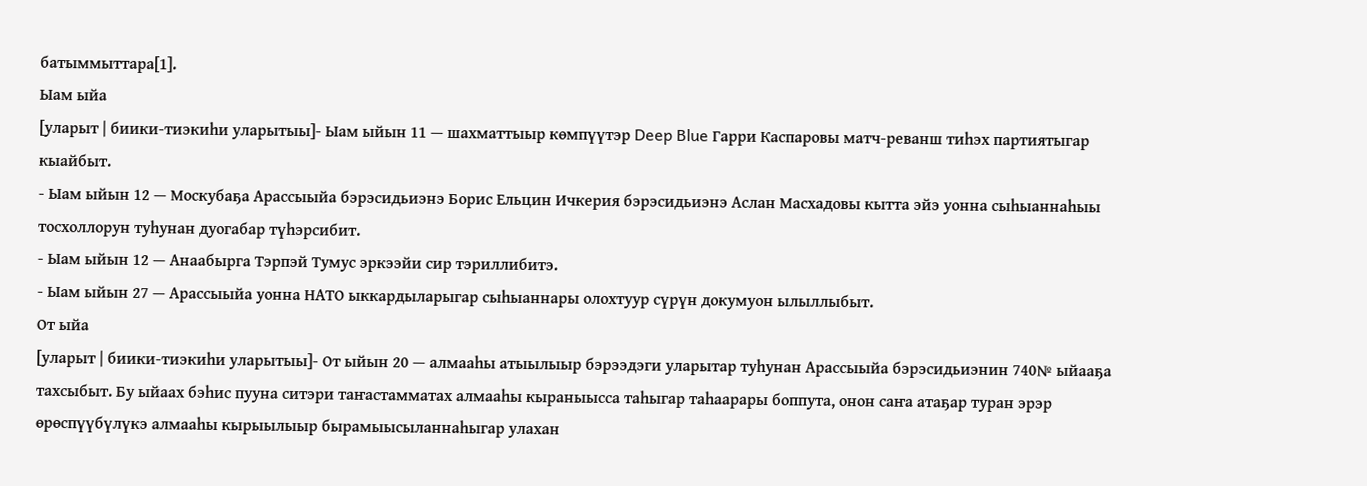батыммыттара[1].
Ыам ыйа
[уларыт | биики-тиэкиһи уларытыы]- Ыам ыйын 11 — шахматтыыр көмпүүтэр Deep Blue Гарри Каспаровы матч-реванш тиһэх партиятыгар кыайбыт.
- Ыам ыйын 12 — Москубаҕа Арассыыйа бэрэсидьиэнэ Борис Ельцин Ичкерия бэрэсидьиэнэ Аслан Масхадовы кытта эйэ уонна сыһыаннаһыы тосхоллорун туһунан дуогабар түһэрсибит.
- Ыам ыйын 12 — Анаабырга Тэрпэй Тумус эркээйи сир тэриллибитэ.
- Ыам ыйын 27 — Арассыыйа уонна НАТО ыккардыларыгар сыһыаннары олохтуур сүрүн докумуон ылыллыбыт.
От ыйа
[уларыт | биики-тиэкиһи уларытыы]- От ыйын 20 — алмааһы атыылыыр бэрээдэги уларытар туһунан Арассыыйа бэрэсидьиэнин 740№ ыйааҕа тахсыбыт. Бу ыйаах бэһис пууна ситэри таҥастамматах алмааһы кыраныысса таһыгар таһаарары боппута, онон саҥа атаҕар туран эрэр өрөспүүбүлүкэ алмааһы кырыылыыр бырамыысыланнаһыгар улахан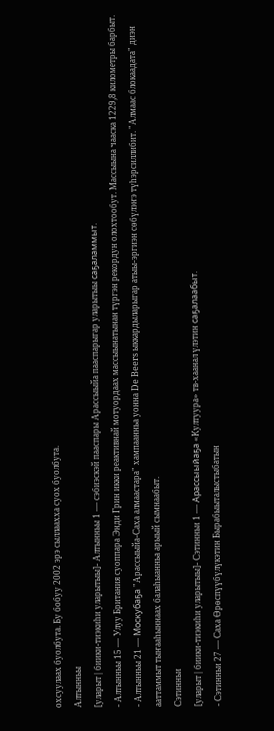охсуулаах буолбута. Бу бобуу 2002 эрэ сыллаахха суох буолбута.
Алтынньы
[уларыт | биики-тиэкиһи уларытыы]- Алтынньы 1 — сэбиэскэй пааспары Арассыыйа пааспарыгар уларытыы саҕаламмыт.
- Алтынньы 15 — Улуу Британия суоппара Энди Грин икки реактивнай мотуордаах массыынатынан түргэн рекордун олохтообут. Массыына чааска 1229,8 километры барбыт.
- Алтынньы 21 — Москубаҕа "Арассыыйа-Саха алмаастара" хампаанньа уонна De Beers ыккардыларыгар атыы-эргиэн сөбүлэҥэ түһэрсиллибит. "Алмаас блокаадата" диэн ааттаммыт тыҥааһыннаах балаһыанньа арыый сымнаабыт.
Сэтинньи
[уларыт | биики-тиэкиһи уларытыы]- Сэтинньи 1 — Арассыыйаҕа «Култуура» тв-хаанал үлэтин саҕалаабыт.
- Сэтинньи 27 — Саха Өрөспүүбүлүкэтин Бырабыыталыстыбатын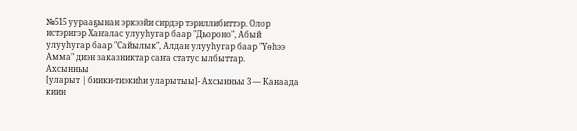№515 уурааҕынан эркээйи сирдэр тэриллибиттэр. Олор истэригэр Хаҥалас улууһугар баар "Дьороно", Абый улууһугар баар "Сайылык", Алдан улууһугар баар "Үөһээ Амма" диэн заказниктар саҥа статус ылбыттар.
Ахсынньы
[уларыт | биики-тиэкиһи уларытыы]- Ахсынньы 3 — Канаада киин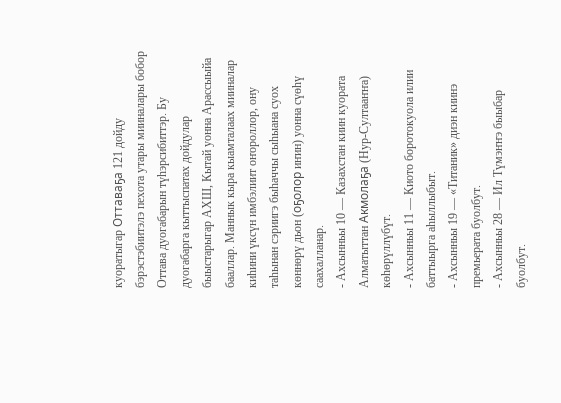куоратыгар Оттаваҕа 121 дойду бэрэстэбиитэлэ пехота утары мииналары бобор Оттава дуогабарын түһэрсибиттэр. Бу дуогабарга кыттыспатах дойдулар быыстарыгар АХШ, Кытай уонна Арассыыйа бааллар. Маннык кыра кыамталаах мииналар киһини үксүн имбэлиит оҥороллор, ону таһынан сэриигэ быһаччы сыһыана суох көннөрү дьон (оҕолор иҥин) уонна сүөһү саахалланар.
- Ахсынньы 10 — Казахстан киин куората Алматыттан Акмолаҕа (Нур-Султааҥҥа) көһөрүллүбүт.
- Ахсынньы 11 — Киото боротокуола илии баттыырга аһыллыбыт.
- Ахсынньы 19 — «Титаник» диэн киинэ премьерата буолбут.
- Ахсынньы 28 — Ил Түмэҥҥэ быыбар буолбут.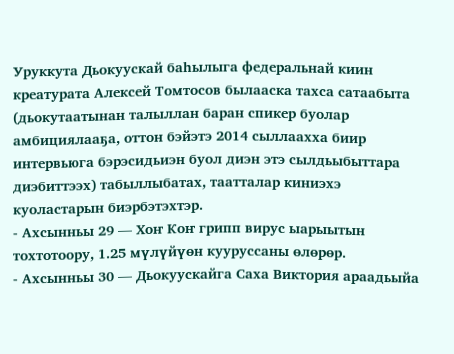Уруккута Дьокуускай баһылыга федеральнай киин креатурата Алексей Томтосов былааска тахса сатаабыта (дьокутаатынан талыллан баран спикер буолар амбициялааҕа, оттон бэйэтэ 2014 сыллаахха биир интервьюга бэрэсидьиэн буол диэн этэ сылдьыбыттара диэбиттээх) табыллыбатах, таатталар киниэхэ куоластарын биэрбэтэхтэр.
- Ахсынньы 29 — Хоҥ Коҥ грипп вирус ыарыытын тохтотоору, 1.25 мүлүйүөн кууруссаны өлөрөр.
- Ахсынньы 30 — Дьокуускайга Саха Виктория араадьыйа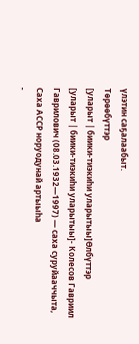үлэтин саҕалаабыт.
Төрөөбүттэр
[уларыт | биики-тиэкиһи уларытыы]Өлбүттэр
[уларыт | биики-тиэкиһи уларытыы]- Колесов Гавриил Гаврилович (08.03.1932—1997) — саха суруйааччыта, Саха АССР норуодунай артыыһа
-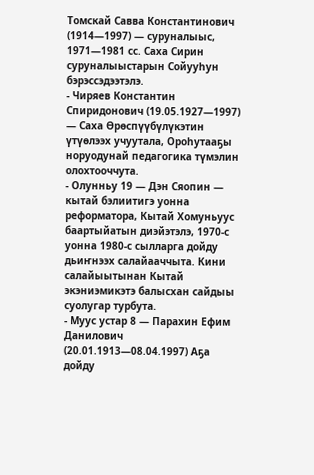Томскай Савва Константинович (1914—1997) — суруналыыс, 1971—1981 сс. Саха Сирин суруналыыстарын Сойууһун бэрэссэдээтэлэ.
- Чиряев Константин Спиридонович (19.05.1927—1997) — Саха Өрөспүүбүлүкэтин үтүөлээх учуутала, Ороһутааҕы норуодунай педагогика түмэлин олохтооччута.
- Олунньу 19 — Дэн Сяопин — кытай бэлиитигэ уонна реформатора, Кытай Хомуньуус баартыйатын диэйэтэлэ, 1970-с уонна 1980-с сылларга дойду дьиҥнээх салайааччыта. Кини салайыытынан Кытай экэниэмикэтэ балысхан сайдыы суолугар турбута.
- Муус устар 8 — Парахин Ефим Данилович (20.01.1913—08.04.1997) Аҕа дойду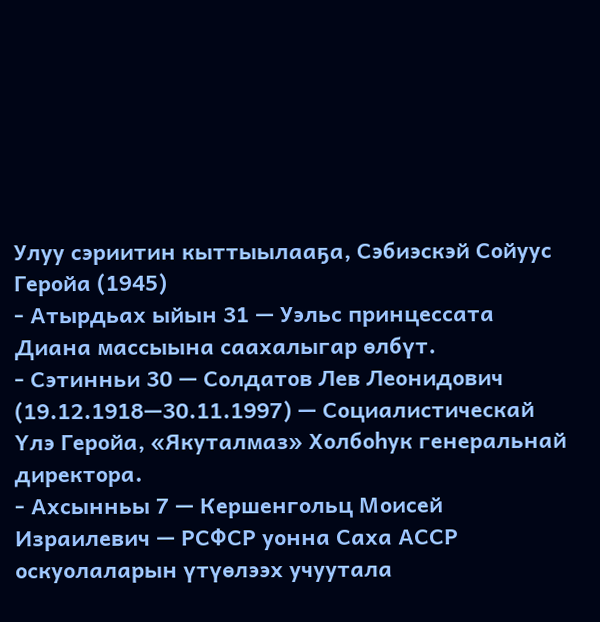Улуу сэриитин кыттыылааҕа, Сэбиэскэй Сойуус Геройа (1945)
- Атырдьах ыйын 31 — Уэльс принцессата Диана массыына саахалыгар өлбүт.
- Сэтинньи 30 — Солдатов Лев Леонидович (19.12.1918—30.11.1997) — Социалистическай Үлэ Геройа, «Якуталмаз» Холбоһук генеральнай директора.
- Ахсынньы 7 — Кершенгольц Моисей Израилевич — РСФСР уонна Саха АССР оскуолаларын үтүөлээх учуутала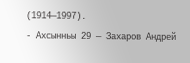(1914—1997).
- Ахсынньы 29 — Захаров Андрей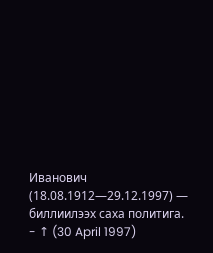Иванович (18.08.1912—29.12.1997) — биллиилээх саха политига.
- ↑ (30 April 1997)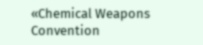«Chemical Weapons Convention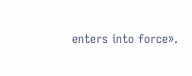enters into force».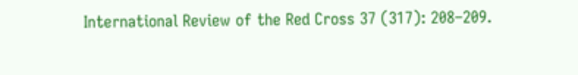International Review of the Red Cross 37 (317): 208–209.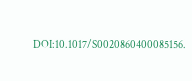DOI:10.1017/S0020860400085156.